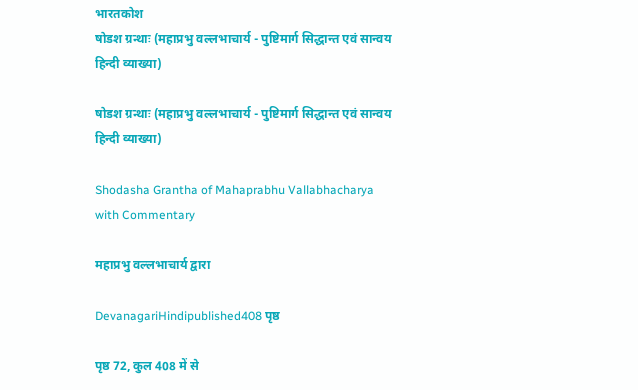भारतकोश
षोडश ग्रन्थाः (महाप्रभु वल्लभाचार्य - पुष्टिमार्ग सिद्धान्त एवं सान्वय हिन्दी व्याख्या)

षोडश ग्रन्थाः (महाप्रभु वल्लभाचार्य - पुष्टिमार्ग सिद्धान्त एवं सान्वय हिन्दी व्याख्या)

Shodasha Grantha of Mahaprabhu Vallabhacharya with Commentary

महाप्रभु वल्लभाचार्य द्वारा

DevanagariHindipublished408 पृष्ठ

पृष्ठ 72, कुल 408 में से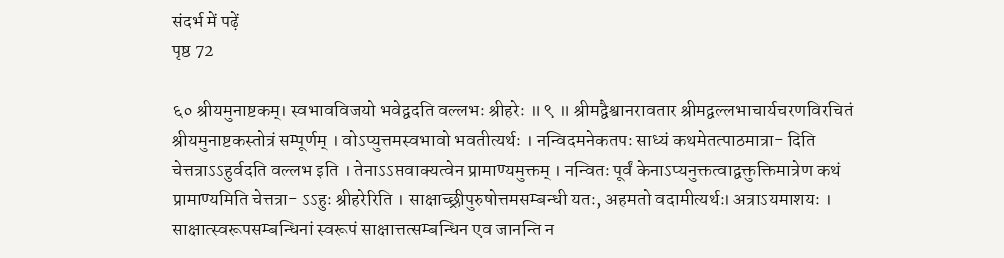संदर्भ में पढ़ें
पृष्ठ 72

६० श्रीयमुनाष्टकम्। स्वभावविजयो भवेद्वदति वल्लभः श्रीहरेः ॥ ९ ॥ श्रीमद्वैश्वानरावतार श्रीमद्वल्लभाचार्यचरणविरचितं श्रीयमुनाष्टकस्तोत्रं सम्पूर्णम् । वोऽप्युत्तमस्वभावो भवतीत्यर्थः । नन्विदमनेकतपः साध्यं कथमेतत्पाठमात्रा- दिति चेत्तत्राऽऽहुर्वदति वल्लभ इति । तेनाऽऽप्तवाक्यत्वेन प्रामाण्यमुक्तम् । नन्वितः पूर्वं केनाऽप्यनुक्तत्वाद्वक्तुक्तिमात्रेण कथं प्रामाण्यमिति चेत्तत्रा- ऽऽहुः श्रीहरेरिति । साक्षाच्छ्रीपुरुषोत्तमसम्बन्धी यतः, अहमतो वदामीत्यर्थः। अत्राऽयमाशयः । साक्षात्स्वरूपसम्बन्धिनां स्वरूपं साक्षात्तत्सम्बन्धिन एव जानन्ति न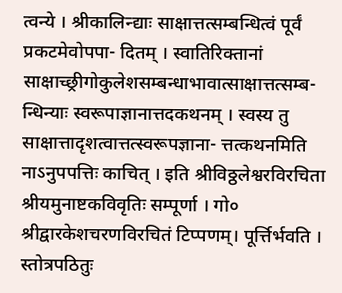त्वन्ये । श्रीकालिन्द्याः साक्षात्तत्सम्बन्धित्वं पूर्वं प्रकटमेवोपपा- दितम् । स्वातिरिक्तानां साक्षाच्छ्रीगोकुलेशसम्बन्धाभावात्साक्षात्तत्सम्ब- न्धिन्याः स्वरूपाज्ञानात्तदकथनम् । स्वस्य तु साक्षात्तादृशत्वात्तत्स्वरूपज्ञाना- त्तत्कथनमिति नाऽनुपपत्तिः काचित् । इति श्रीविठ्ठलेश्वरविरचिता श्रीयमुनाष्टकविवृतिः सम्पूर्णा । गो० श्रीद्वारकेशचरणविरचितं टिप्पणम्। पूर्त्तिर्भवति । स्तोत्रपठितुः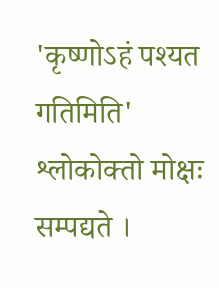'कृष्णोऽहं पश्यत गतिमिति' श्लोकोक्तो मोक्षः सम्पद्यते ।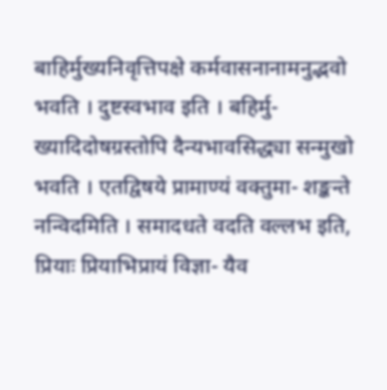बाहिर्मुख्यनिवृत्तिपक्षे कर्मवासनानामनुद्भवो भवति । दुष्टस्वभाव इति । बहिर्मु- ख्यादिदोषग्रस्तोपि दैन्यभावसिद्ध्या सन्मुखो भवति । एतद्विषये प्रामाण्यं वक्तुमा- शङ्कन्ते नन्विदमिति । समादधते वदति वल्लभ इति, प्रियाः प्रियाभिप्रायं विज्ञा- यैव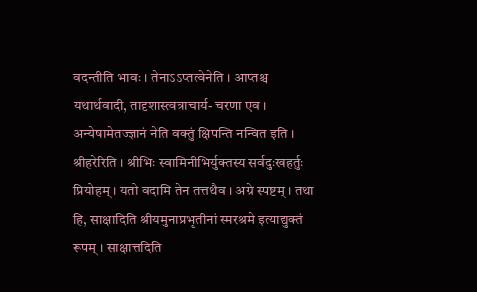वदन्तीति भावः । तेनाऽऽप्तत्वेनेति । आप्तश्च यथार्थवादी, तादृशास्त्वत्राचार्य- चरणा एव । अन्येषामेतज्ज्ञानं नेति वक्तुं क्षिपन्ति नन्वित इति । श्रीहरेरिति । श्रीभिः स्वामिनीभिर्युक्तस्य सर्वदुःखहर्तुः प्रियोहम् । यतो वदामि तेन तत्तथैव । अग्रे स्पष्टम् । तथा हि, साक्षादिति श्रीयमुनाप्रभृतीनां स्मरश्रमे इत्याद्युक्तं रूपम् । साक्षात्तदिति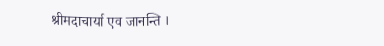श्रीमदाचार्या एव जानन्ति ।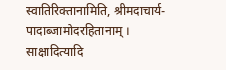स्वातिरिक्तानामिति, श्रीमदाचार्य- पादाब्जामोदरहितानाम् । साक्षादित्यादि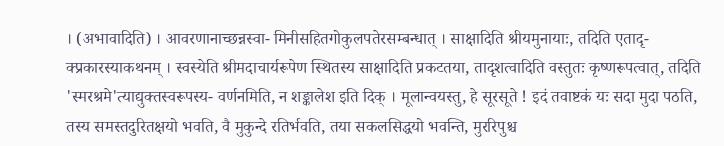। (अभावादिति) । आवरणानाच्छन्नस्वा- मिनीसहितगोकुलपतेरसम्बन्धात् । साक्षादिति श्रीयमुनायाः, तदिति एतादृ- क्प्रकारस्याकथनम् । स्वस्येति श्रीमदाचार्यरूपेण स्थितस्य साक्षादिति प्रकटतया, तादृशत्वादिति वस्तुतः कृष्णरूपत्वात्, तदिति 'स्मरश्रमे'त्याद्युक्तस्वरूपस्य- वर्णनमिति, न शङ्कालेश इति दिक् । मूलान्वयस्तु, हे सूरसूते ! इदं तवाष्टकं यः सदा मुदा पठति, तस्य समस्तदुरितक्षयो भवति, वै मुकुन्दे रतिर्भवति, तया सकलसिद्धयो भवन्ति, मुररिपुश्च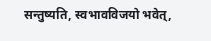सन्तुष्यति, स्वभावविजयो भवेत्,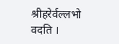श्रीहरेर्वल्लभो वदति ।